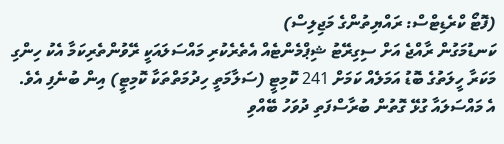(ފޮޓޯ ކްރެޑިޓްސް: ރައްޔިތުންގެ މަޖިލިސް)
ކަނޑުމަގުން ރާއްޖެ އަށް ސިގިރޭޓު ޝިޕްމެންޓެއް އެތެރެކުރި މައްސަލައަކީ ރޭވުންތެރިކަމާ އެކު ހިންގި މަކަރާ ހީލަތުގެ ބޮޑު އަމަލެއް ކަމަށް 241 ކޮމިޓީ (ސަލާމަތީ ހިދުމަތްތަކާ ކޮމިޓީ) އިން ބުނެފި އެވެ. އެ މައްސަލައާ ގުޅޭ ގޮތުން ބުރާސްފަތި ދުވަހު ބޭއްވި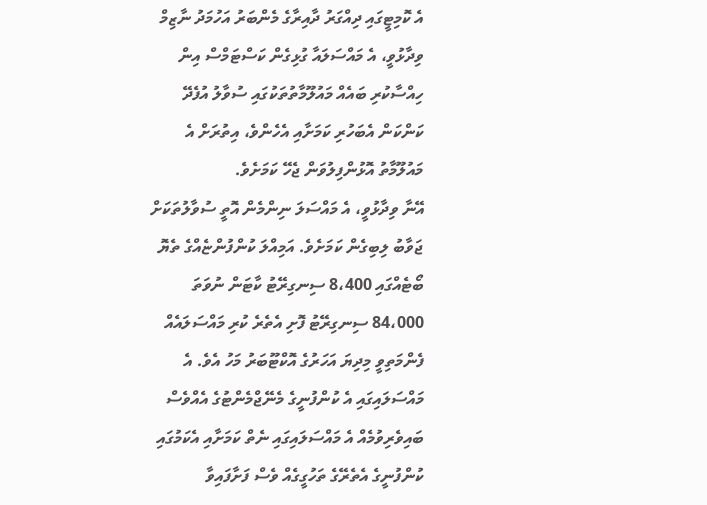އެ ކޮމިޓީގައި ދިއްގަރު ދާއިރާގެ މެންބަރު އަހުމަދު ނާޒިމް ވިދާޅުވީ، އެ މައްސަލައާ ގުޅިގެން ކަސްޓަމްސް އިން ހިއްސާކުރި ބައެއް މައުލޫމާތުތަކުގައި ސުވާލު އުފެދޭ ކަންކަން އެބަހުރި ކަމަށާއި އެހެންވެ، އިތުރަށް އެ މައުލޫމާތު އޮޅުންފިލުވަން ޖެހޭ ކަމަށެވެ.
އޭނާ ވިދާޅުވީ، އެ މައްސަލަ ނިންމެން އޮތީ ސުވާލުތަކަށް ޖަވާބު ލިބިގެން ކަމަށެވެ. އަމިއްލަ ކުންފުންޏެއްގެ ތެޔޮ ބޯޓެއްގައި 8،400 ސިނގިރޭޓު ކާޓަން ނުވަތަ 84،000 ސިނގިރޭޓު ފޮށި އެތެރެ ކުރި މައްސަލައެއް ފެންމަތިވީ މިދިޔަ އަހަރުގެ އޮކްޓޫބަރު މަހު އެވެ. އެ މައްސަލައިގައި އެ ކުންފުނީގެ މެނޭޖްމެންޓުގެ އެއްވެސް ބައިވެރިވުމެއް އެ މައްސަލައިގައި ނެތް ކަމަށާއި އެކަމުގައި ކުންފުނީގެ އެތެރޭގެ ތަހުގީގެއް ވެސް ފަށާފައިވާ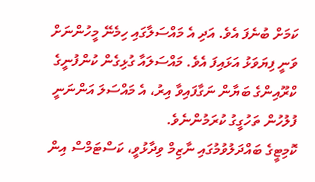ކަމަށް ބުނެފަ އެވެ. އަދި އެ މައްސަލާގައި ހިމެނޭ މީހުންނަށް ވަނީ ފިޔަވަޅު އަޅައިފަ އެވެ. މައްސަލައާ ގުޅިގެން ކުންފުނީގެ ކްރޫއިންގެ ބަޔާން ނަގާފައިވާ އިރު، އެ މައްސަލަ އަންނަނީ ފުލުހުން ތަހުގީގު ކުރަމުންނެވެ.
ކޮމިޓީގެ ބައްދަލުވުމުގައި ނާޒިމް ވިދާޅުވީ، ކަސްޓަމްސް އިން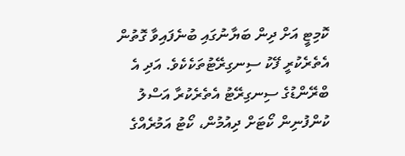ކޮމިޓީ އަށް ދިން ބަޔާނުގައި ބުނެފައިވާ ގޮތުން އެތެރެކުރީ ފޭކު ސިނގިރޭޓުތަކެކެވެ. އަދި އެ ބްރޭންޑުގެ ސިނގިރޭޓު އެތެރެކުރާ އަސްލު ކުންފުނިން ކޯޓަށް ދިއުމުން، ކޯޓު އަމުރެއްގެ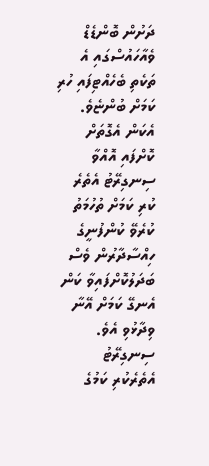ދަށުން ބޮންޑެޑް ވެއާހައުސްގައި އެ ތަކެތި ބެހެއްޓިފައި ހުރި ކަމަށް ބުންޏެވެ. އެކަން އެގޮތަށް ކޮށްފައި އޮއްވާ ސިނގިރޭޓު އެތެރެ ކުރި ކަމަށް ތުހުމަތު ކުރެވޭ ކުންފުނީގެ ހިއްސާދާރުން ވެސް ބަދަލުކޮށްފައިވާ ކަން އެނގޭ ކަމަށް އޭނާ ވިދާޅުވި އެވެ.
ސިނގިރޭޓު އެތެރެކުރި ކަމުގެ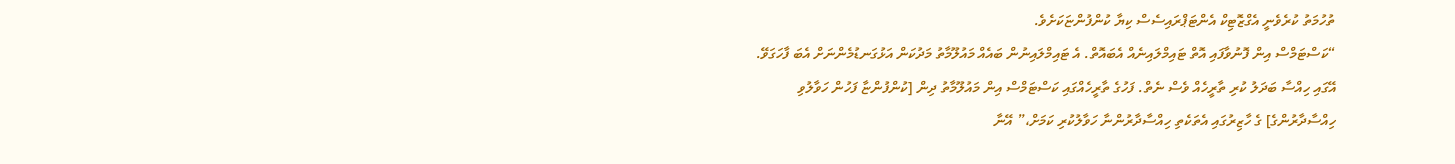ތުހުމަތު ކުރެވެނީ އެގްޒޮޓިކް އެންޓަޕްރައިސެސް ކިޔާ ކުންފުންޏަކަށެވެ.
“ކަސްޓަމްސް އިން ފޮނުވާފައި އޮތް ޓައިމްލައިނެއް އެބައޮތް. އެ ޓައިމްލައިނުން ބައެއް މައުލޫމާތު މަދުކަން އަޅުގަނޑުމެންނަށް އެބަ ފާހަގަވޭ. އޭގައި ހިއްސާ ބަދަލު ކުރި ތާރީހެއް ވެސް ނެތް. ފަހުގެ ތާރީހެއްގައި ކަސްޓަމްސް އިން މައުލޫމާތު ދިން [ކުންފުންޏާ ފަހުން ހަވާލުވި ހިއްސާދާރުންގެ] ގެ ހާޒިރުގައި އެތަކެތި ހިއްސާދާރުންނާ ހަވާލުކުރި ކަމަށް،” އޭނާ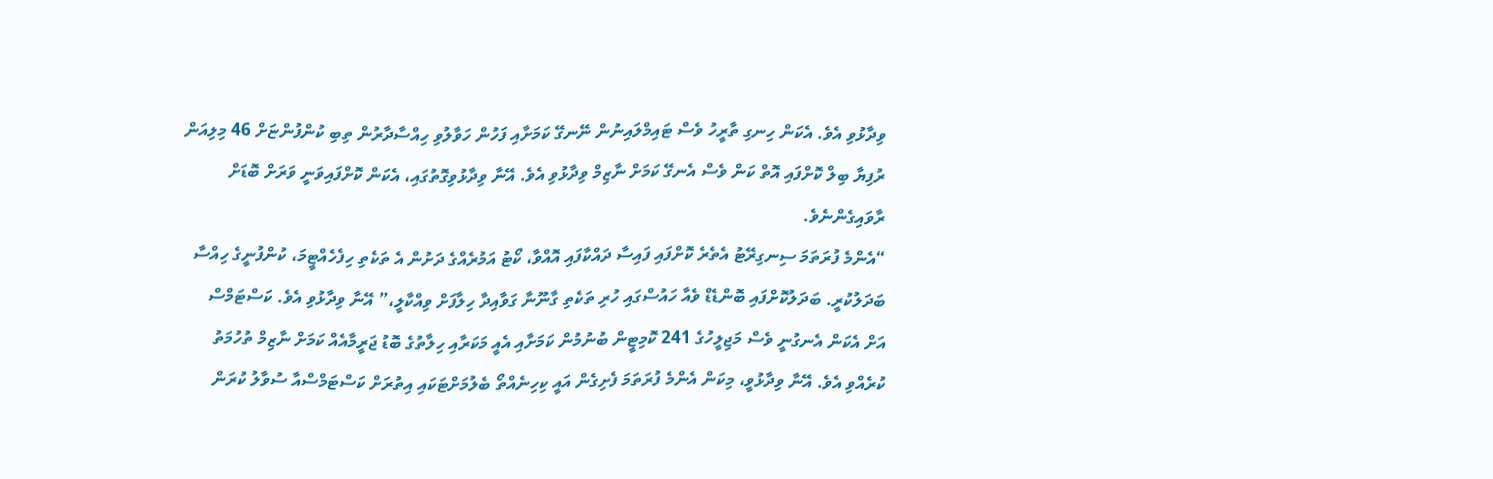ވިދާޅުވި އެވެ. އެކަން ހިނގި ތާރީހު ވެސް ޓައިމްލައިނުން ނޭނގޭ ކަމަށާއި ފަހުން ހަވާލުވި ހިއްސާދާރުން ތިބި ކުންފުންޏަށް 46 މިލިއަން ރުފިޔާ ބިލް ކޮށްފައި އޮތް ކަން ވެސް އެނގޭ ކަމަށް ނާޒިމް ވިދާޅުވި އެވެ. އޭނާ ވިދާޅުވިގޮތުގައި، އެކަން ކޮށްފައިވަނީ ވަރަށް ބޮޑަށް ރާވައިގެންނެވެ.
“އެންމެ ފުރަތަމަ ސިނގިރޭޓު އެތެރެ ކޮށްފައި ފައިސާ ދައްކާފައި އޮއްވާ، ކޯޓު އަމުރެއްގެ ދަށުން އެ ތަކެތި ހިފެހެއްޓީމަ، ކުންފުނީގެ ހިއްސާ ބަދަލުކުރީ. ބަދަލުކޮށްފައި ބޮންޑެޑް ވެއާ ހައުސްގައި ހުރި ތަކެތި ގާނޫނާ ގަވާއިދާ ހިލާފަށް ވިއްކާލީ،” އޭނާ ވިދާޅުވި އެވެ. ކަސްޓަމްސް އަށް އެކަން އެނގުނީ ވެސް މަޖިލީހުގެ 241 ކޮމިޓީން ބުނުމުން ކަމަށާއި އެއީ މަކަރާއި ހިލާތުގެ ބޮޑު ޖަރީމާއެއް ކަމަށް ނާޒިމް ތުހުމަތު ކުރެއްވި އެވެ. އޭނާ ވިދާޅުވީ، މިކަން އެންމެ ފުރަތަމަ ފެށިގެން އައީ ކިހިނެއްތޯ ބެލުމަށްޓަކައި އިތުރަށް ކަސްޓަމްސްއާ ސުވާލު ކުރަން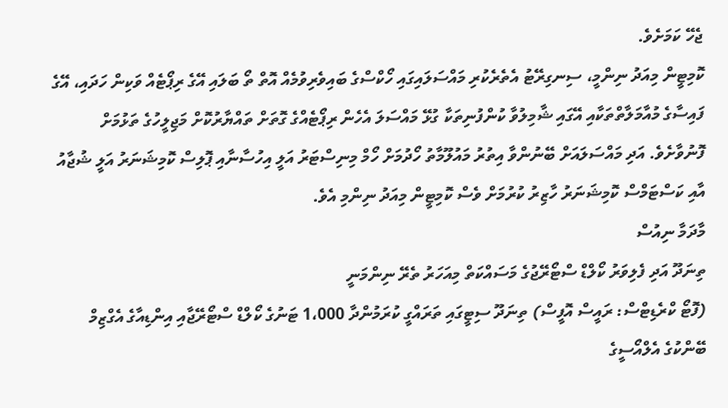ޖެހޭ ކަމަށެވެ.
ކޮމިޓީން މިއަދު ނިންމީ، ސިނގިރޭޓު އެތެރެކުރި މައްސަލައިގައި ހޯކްސްގެ ބައިވެރިވުމެއް އޮތް ތޯ ބަލައި އޭގެ ރިޕޯޓެއް ވަކިން ހަދައި، އޭގެ ފައިސާގެ މުއާމަލާތްތަކާއި އޭގައި ޝާމިލުވާ ކުންފުނިތަކާ ގުޅޭ މައްސަލަ އެހެން ރިޕޯޓެއްގެ ގޮތަށް ތައްޔާރުކޮށް މަޖިލީހުގެ ތަޅުމަށް ފޮނުވާށެވެ. އަދި މައްސަލައަށް ބޭނުންވާ އިތުރު މައުލޫމާތު ހޯދުމަށް ހޯމް މިނިސްޓަރު އަލީ އިހުސާނާއި ޕޮލިސް ކޮމިޝަނަރު އަލީ ޝުޖާއު އާއި ކަސްޓަމްސް ކޮމިޝަނަރު ހާޒިރު ކުރުމަށް ވެސް ކޮމިޓީން މިއަދު ނިންމި އެވެ.
މާދަމާ ނިއުސް
ތިނަދޫ އަދި ފެލިވަރު ކޯލްޑް ސްޓޯރޭޖުގެ މަސައްކަތް މިއަހަރު ތެރޭ ނިންމަނީ
(ފޮޓޯ ކްރެޑިޓްސް: ރައީސް އޮފީސް) ތިނަދޫ ސިޓީގައި ތަރައްގީ ކުރަމުންދާ 1،000 ޓަނުގެ ކޯލްޑް ސްޓޯރޭޖާއި އިންޑިއާގެ އެގްޒިމް ބޭންކުގެ އެލްއޯސީގެ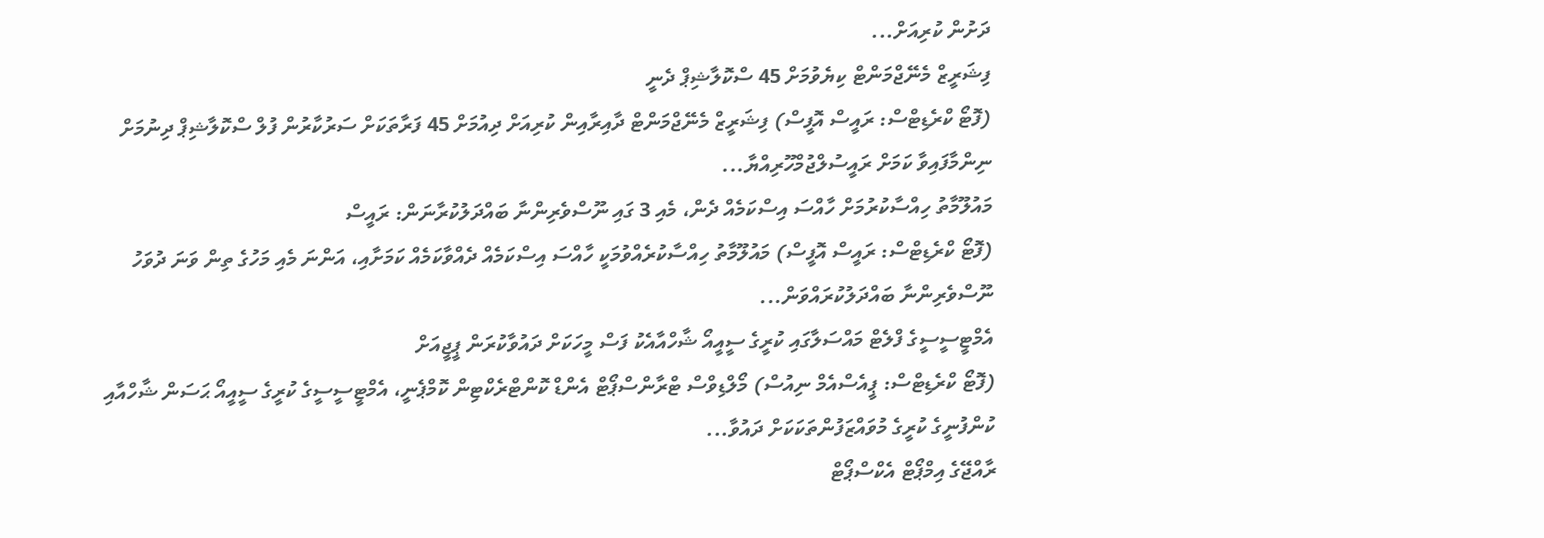ދަށުން ކުރިއަށް...
ފިޝަރީޒް މެނޭޖްމަންޓް ކިޔެވުމަށް 45 ސްކޮލާޝިޕް ދެނީ
(ފޮޓޯ ކްރެޑިޓްސް: ރައީސް އޮފީސް) ފިޝަރީޒް މެނޭޖްމަންޓް ދާއިރާއިން ކުރިއަށް ދިއުމަށް 45 ފަރާތަކަށް ސަރުކާރުން ފުލް ސްކޮލާޝިޕް ދިނުމަށް ނިންމާފައިވާ ކަމަށް ރައީސުލްޖުމްހޫރިއްޔާ...
މައުލޫމާތު ހިއްސާކުރުމަށް ހާއްސަ އިސްކަމެއް ދެން، މެއި 3 ގައި ނޫސްވެރިންނާ ބައްދަލުކުރާނަން: ރައީސް
(ފޮޓޯ ކްރެޑިޓްސް: ރައީސް އޮފީސް) މައުލޫމާތު ހިއްސާކުރެއްވުމަކީ ހާއްސަ އިސްކަމެއް ދެއްވާކަމެއް ކަމަށާއި، އަންނަ މެއި މަހުގެ ތިން ވަނަ ދުވަހު ނޫސްވެރިންނާ ބައްދަލުކުރައްވަން...
އެމްޓީސީސީގެ ފްލެޓް މައްސަލާގައި ކުރީގެ ސީއީއޯ ޝާހްއާއެކު ފަސް މީހަކަށް ދައުވާކުރަން ޕީޖީއަށް
(ފޮޓޯ ކްރެޑިޓްސް: ޕީއެސްއެމް ނިއުސް) މޯލްޑިވްސް ޓްރާންސްޕޯޓް އެންޑް ކޮންޓްރެކްޓިން ކޮމްޕެނީ، އެމްޓީސީސީގެ ކުރީގެ ސީއީއޯ ޙަސަން ޝާހްއާއި ކުންފުނީގެ ކުރީގެ މުވައްޒަފުންތަކަކަށް ދައުވާ...
ރާއްޖޭގެ އިމްޕޯޓް އެކްސްޕޯޓް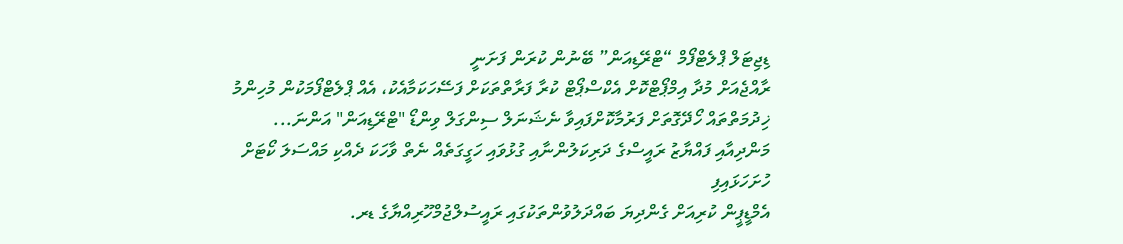ޑިޖިޓަލް ޕްލެޓްފޯމް “ޓްރޭޑިއަން” ބޭނުން ކުރަން ފަށަނީ
ރާއްޖެއަށް މުދާ އިމްޕޯޓްކޮށް އެކްސްޕޯޓް ކުރާ ފަރާތްތަކަށް ފަސޭހަކަމާއެކު، އެއް ޕްލެޓްފޯމަކުން މުހިންމު ޚިދުމަތްތައް ހޯދޭގޮތަށް ފަރުމާކޮށްފައިވާ ނެޝަނަލް ސިންގަލް ވިންޑޯ "ޓްރޭޑިއަން" އަންނަ...
މަންދިއާއި ފައްޔާޒު ރައީސްގެ ދަރިކަލުންނާއި ގުޅުވައި ހަގީގަތެއް ނެތް ވާހަކަ ދެއްކި މައްސަލަ ކޯޓަށް ހުށަހަޅައިފި
އެމްޑީޕީން ކުރިއަށް ގެންދިޔަ ބައްދަލުވުންތަކުގައި ރައީސުލްޖުމްހޫރިއްޔާގެ ޑރ.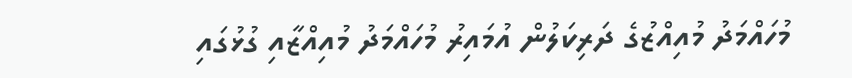މުހައްމަދު މުއިއްޒުގެ ދަރިކަލުން އުމައިރު މުހައްމަދު މުއިއްޒާއި ގުޅުގައި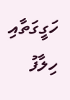ހަގީގަތާއި ހިލާފު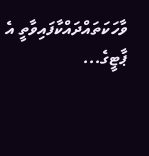ވާހަކަތައްދައްކާފައިވާތީ އެ ޕާޓީގެ...